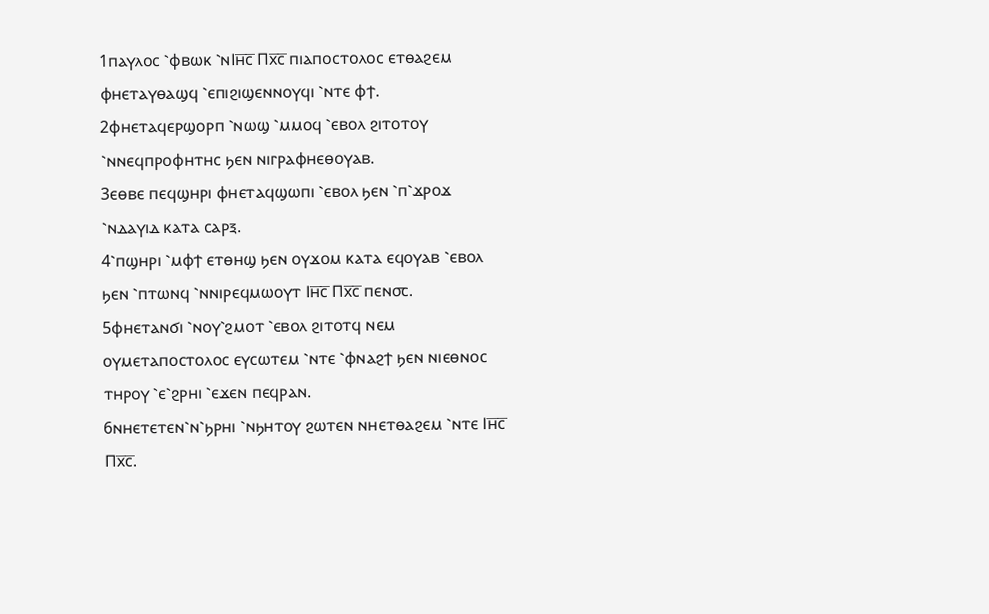1ⲡⲁⲩⲗⲟⲥ ⳿ⲫⲃⲱⲕ ⳿ⲛⲒⲏ̅ⲥ̅ Ⲡⲭ̅ⲥ̅ ⲡⲓⲁⲡⲟⲥⲧⲟⲗⲟⲥ ⲉⲧⲑⲁϩⲉⲙ ⲫⲏⲉⲧⲁⲩⲑⲁϣϥ ⳿ⲉⲡⲓϩⲓϣⲉⲛⲛⲟⲩϥⲓ ⳿ⲛⲧⲉ ⲫϯ.
2ⲫⲏⲉⲧⲁϥⲉⲣϣⲟⲣⲡ ⳿ⲛⲱϣ ⳿ⲙⲙⲟϥ ⳿ⲉⲃⲟⲗ ϩⲓⲧⲟⲧⲟⲩ ⳿ⲛⲛⲉϥⲡⲣⲟⲫⲏⲧⲏⲥ ϧⲉⲛ ⲛⲓⲅⲣⲁⲫⲏⲉⲑⲟⲩⲁⲃ.
3ⲉⲑⲃⲉ ⲡⲉϥϣⲏⲣⲓ ⲫⲏⲉⲧⲁϥϣⲱⲡⲓ ⳿ⲉⲃⲟⲗ ϧⲉⲛ ⳿ⲡ⳿ϫⲣⲟϫ ⳿ⲛⲇⲁⲩⲓⲇ ⲕⲁⲧⲁ ⲥⲁⲣⲝ.
4⳿ⲡϣⲏⲣⲓ ⳿ⲙⲫϯ ⲉⲧⲑⲏϣ ϧⲉⲛ ⲟⲩϫⲟⲙ ⲕⲁⲧⲁ ⲉϥⲟⲩⲁⲃ ⳿ⲉⲃⲟⲗ ϧⲉⲛ ⳿ⲡⲧⲱⲛϥ ⳿ⲛⲛⲓⲣⲉϥⲙⲱⲟⲩⲧ Ⲓⲏ̅ⲥ̅ Ⲡⲭ̅ⲥ̅ ⲡⲉⲛ⳪.
5ⲫⲏⲉⲧⲁⲛϭⲓ ⳿ⲛⲟⲩ⳿ϩⲙⲟⲧ ⳿ⲉⲃⲟⲗ ϩⲓⲧⲟⲧϥ ⲛⲉⲙ ⲟⲩⲙⲉⲧⲁⲡⲟⲥⲧⲟⲗⲟⲥ ⲉⲩⲥⲱⲧⲉⲙ ⳿ⲛⲧⲉ ⳿ⲫⲛⲁϩϯ ϧⲉⲛ ⲛⲓⲉⲑⲛⲟⲥ ⲧⲏⲣⲟⲩ ⳿ⲉ⳿ϩⲣⲏⲓ ⳿ⲉϫⲉⲛ ⲡⲉϥⲣⲁⲛ.
6ⲛⲏⲉⲧⲉⲧⲉⲛ⳿ⲛ⳿ϧⲣⲏⲓ ⳿ⲛϧⲏⲧⲟⲩ ϩⲱⲧⲉⲛ ⲛⲏⲉⲧⲑⲁϩⲉⲙ ⳿ⲛⲧⲉ Ⲓⲏ̅ⲥ̅ Ⲡⲭ̅ⲥ̅.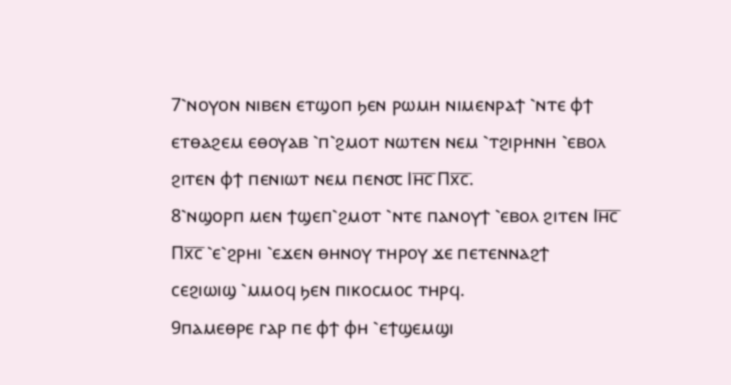7⳿ⲛⲟⲩⲟⲛ ⲛⲓⲃⲉⲛ ⲉⲧϣⲟⲡ ϧⲉⲛ ⲣⲱⲙⲏ ⲛⲓⲙⲉⲛⲣⲁϯ ⳿ⲛⲧⲉ ⲫϯ ⲉⲧⲑⲁϩⲉⲙ ⲉⲑⲟⲩⲁⲃ ⳿ⲡ⳿ϩⲙⲟⲧ ⲛⲱⲧⲉⲛ ⲛⲉⲙ ⳿ⲧϩⲓⲣⲏⲛⲏ ⳿ⲉⲃⲟⲗ ϩⲓⲧⲉⲛ ⲫϯ ⲡⲉⲛⲓⲱⲧ ⲛⲉⲙ ⲡⲉⲛ⳪ Ⲓⲏ̅ⲥ̅ Ⲡⲭ̅ⲥ̅.
8⳿ⲛϣⲟⲣⲡ ⲙⲉⲛ ϯϣⲉⲡ⳿ϩⲙⲟⲧ ⳿ⲛⲧⲉ ⲡⲁⲛⲟⲩϯ ⳿ⲉⲃⲟⲗ ϩⲓⲧⲉⲛ Ⲓⲏ̅ⲥ̅ Ⲡⲭ̅ⲥ̅ ⳿ⲉ⳿ϩⲣⲏⲓ ⳿ⲉϫⲉⲛ ⲑⲏⲛⲟⲩ ⲧⲏⲣⲟⲩ ϫⲉ ⲡⲉⲧⲉⲛⲛⲁϩϯ ⲥⲉϩⲓⲱⲓϣ ⳿ⲙⲙⲟϥ ϧⲉⲛ ⲡⲓⲕⲟⲥⲙⲟⲥ ⲧⲏⲣϥ.
9ⲡⲁⲙⲉⲑⲣⲉ ⲅⲁⲣ ⲡⲉ ⲫϯ ⲫⲏ ⳿ⲉϯϣⲉⲙϣⲓ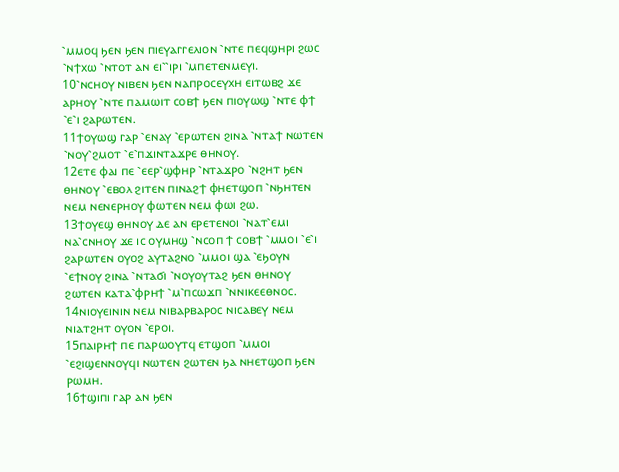⳿ⲙⲙⲟϥ ϧⲉⲛ ϧⲉⲛ ⲡⲓⲉⲩⲁⲅⲅⲉⲗⲓⲟⲛ ⳿ⲛⲧⲉ ⲡⲉϥϣⲏⲣⲓ ϩⲱⲥ ⳿ⲛϯⲭⲱ ⳿ⲛⲧⲟⲧ ⲁⲛ ⲉⲓ⳿⳿ⲓⲣⲓ ⳿ⲙⲡⲉⲧⲉⲛⲙⲉⲩⲓ.
10⳿ⲛⲥⲏⲟⲩ ⲛⲓⲃⲉⲛ ϧⲉⲛ ⲛⲁⲡⲣⲟⲥⲉⲩⲭⲏ ⲉⲓⲧⲱⲃϩ ϫⲉ ⲁⲣⲏⲟⲩ ⳿ⲛⲧⲉ ⲡⲁⲙⲱⲓⲧ ⲥⲟⲃϯ ϧⲉⲛ ⲡⲓⲟⲩⲱϣ ⳿ⲛⲧⲉ ⲫϯ ⳿ⲉ⳿ⲓ ϩⲁⲣⲱⲧⲉⲛ.
11ϯⲟⲩⲱϣ ⲅⲁⲣ ⳿ⲉⲛⲁⲩ ⳿ⲉⲣⲱⲧⲉⲛ ϩⲓⲛⲁ ⳿ⲛⲧⲁϯ ⲛⲱⲧⲉⲛ ⳿ⲛⲟⲩ⳿ϩⲙⲟⲧ ⳿ⲉ⳿ⲡϫⲓⲛⲧⲁϫⲣⲉ ⲑⲏⲛⲟⲩ.
12ⲉⲧⲉ ⲫⲁⲓ ⲡⲉ ⳿ⲉⲉⲣ⳿ϣⲫⲏⲣ ⳿ⲛⲧⲁϫⲣⲟ ⳿ⲛϩⲏⲧ ϧⲉⲛ ⲑⲏⲛⲟⲩ ⳿ⲉⲃⲟⲗ ϩⲓⲧⲉⲛ ⲡⲓⲛⲁϩϯ ⲫⲏⲉⲧϣⲟⲡ ⳿ⲛϧⲏⲧⲉⲛ ⲛⲉⲙ ⲛⲉⲛⲉⲣⲏⲟⲩ ⲫⲱⲧⲉⲛ ⲛⲉⲙ ⲫⲱⲓ ϩⲱ.
13ϯⲟⲩⲉϣ ⲑⲏⲛⲟⲩ ⲇⲉ ⲁⲛ ⲉⲣⲉⲧⲉⲛⲟⲓ ⳿ⲛⲁⲧ⳿ⲉⲙⲓ ⲛⲁ⳿ⲥⲛⲏⲟⲩ ϫⲉ ⲓⲥ ⲟⲩⲙⲏϣ ⳿ⲛⲥⲟⲡ ϯ ⲥⲟⲃϯ ⳿ⲙⲙⲟⲓ ⳿ⲉ⳿ⲓ ϩⲁⲣⲱⲧⲉⲛ ⲟⲩⲟϩ ⲁⲩⲧⲁϩⲛⲟ ⳿ⲙⲙⲟⲓ ϣⲁ ⳿ⲉϧⲟⲩⲛ ⳿ⲉϯⲛⲟⲩ ϩⲓⲛⲁ ⳿ⲛⲧⲁϭⲓ ⳿ⲛⲟⲩⲟⲩⲧⲁϩ ϧⲉⲛ ⲑⲏⲛⲟⲩ ϩⲱⲧⲉⲛ ⲕⲁⲧⲁ⳿ⲫⲣⲏϯ ⳿ⲙ⳿ⲡⲥⲱϫⲡ ⳿ⲛⲛⲓⲕⲉⲉⲑⲛⲟⲥ.
14ⲛⲓⲟⲩⲉⲓⲛⲓⲛ ⲛⲉⲙ ⲛⲓⲃⲁⲣⲃⲁⲣⲟⲥ ⲛⲓⲥⲁⲃⲉⲩ ⲛⲉⲙ ⲛⲓⲁⲧϩⲏⲧ ⲟⲩⲟⲛ ⳿ⲉⲣⲟⲓ.
15ⲡⲁⲓⲣⲏϯ ⲡⲉ ⲡⲁⲣⲱⲟⲩⲧϥ ⲉⲧϣⲟⲡ ⳿ⲙⲙⲟⲓ ⳿ⲉϩⲓϣⲉⲛⲛⲟⲩϥⲓ ⲛⲱⲧⲉⲛ ϩⲱⲧⲉⲛ ϧⲁ ⲛⲏⲉⲧϣⲟⲡ ϧⲉⲛ ⲣⲱⲙⲏ.
16ϯϣⲓⲡⲓ ⲅⲁⲣ ⲁⲛ ϧⲉⲛ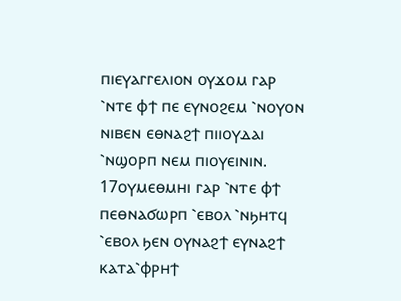ⲡⲓⲉⲩⲁⲅⲅⲉⲗⲓⲟⲛ ⲟⲩϫⲟⲙ ⲅⲁⲣ ⳿ⲛⲧⲉ ⲫϯ ⲡⲉ ⲉⲩⲛⲟϩⲉⲙ ⳿ⲛⲟⲩⲟⲛ ⲛⲓⲃⲉⲛ ⲉⲑⲛⲁϩϯ ⲡⲓⲓⲟⲩⲇⲁⲓ ⳿ⲛϣⲟⲣⲡ ⲛⲉⲙ ⲡⲓⲟⲩⲉⲓⲛⲓⲛ.
17ⲟⲩⲙⲉⲑⲙⲏⲓ ⲅⲁⲣ ⳿ⲛⲧⲉ ⲫϯ ⲡⲉⲑⲛⲁϭⲱⲣⲡ ⳿ⲉⲃⲟⲗ ⳿ⲛϧⲏⲧϥ ⳿ⲉⲃⲟⲗ ϧⲉⲛ ⲟⲩⲛⲁϩϯ ⲉⲩⲛⲁϩϯ ⲕⲁⲧⲁ⳿ⲫⲣⲏϯ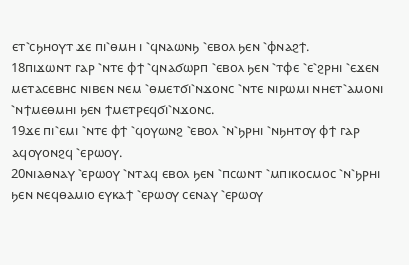ⲉⲧ⳿ⲥϧⲏⲟⲩⲧ ϫⲉ ⲡⲓ⳿ⲑⲙⲏ ⲓ ⳿ϥⲛⲁⲱⲛϧ ⳿ⲉⲃⲟⲗ ϧⲉⲛ ⳿ⲫⲛⲁϩϯ.
18ⲡⲓϫⲱⲛⲧ ⲅⲁⲣ ⳿ⲛⲧⲉ ⲫϯ ⳿ϥⲛⲁϭⲱⲣⲡ ⳿ⲉⲃⲟⲗ ϧⲉⲛ ⳿ⲧⲫⲉ ⳿ⲉ⳿ϩⲣⲏⲓ ⳿ⲉϫⲉⲛ ⲙⲉⲧⲁⲥⲉⲃⲏⲥ ⲛⲓⲃⲉⲛ ⲛⲉⲙ ⳿ⲑⲙⲉⲧϭⲓ⳿ⲛϫⲟⲛⲥ ⳿ⲛⲧⲉ ⲛⲓⲣⲱⲙⲓ ⲛⲏⲉⲧ⳿ⲁⲙⲟⲛⲓ ⳿ⲛϯⲙⲉⲑⲙⲏⲓ ϧⲉⲛ ϯⲙⲉⲧⲣⲉϥϭⲓ⳿ⲛϫⲟⲛⲥ.
19ϫⲉ ⲡⲓ⳿ⲉⲙⲓ ⳿ⲛⲧⲉ ⲫϯ ⳿ϥⲟⲩⲱⲛϩ ⳿ⲉⲃⲟⲗ ⳿ⲛ⳿ϧⲣⲏⲓ ⳿ⲛϧⲏⲧⲟⲩ ⲫϯ ⲅⲁⲣ ⲁϥⲟⲩⲟⲛϩϥ ⳿ⲉⲣⲱⲟⲩ.
20ⲛⲓⲁⲑⲛⲁⲩ ⳿ⲉⲣⲱⲟⲩ ⳿ⲛⲧⲁϥ ⲉⲃⲟⲗ ϧⲉⲛ ⳿ⲡⲥⲱⲛⲧ ⳿ⲙⲡⲓⲕⲟⲥⲙⲟⲥ ⳿ⲛ⳿ϧⲣⲏⲓ ϧⲉⲛ ⲛⲉϥⲑⲁⲙⲓⲟ ⲉⲩⲕⲁϯ ⳿ⲉⲣⲱⲟⲩ ⲥⲉⲛⲁⲩ ⳿ⲉⲣⲱⲟⲩ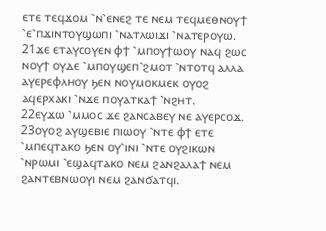ⲉⲧⲉ ⲧⲉϥϫⲟⲙ ⳿ⲛ⳿ⲉⲛⲉϩ ⲧⲉ ⲛⲉⲙ ⲧⲉϥⲙⲉⲑⲛⲟⲩϯ ⳿ⲉ⳿ⲡϫⲓⲛⲧⲟⲩϣⲱⲡⲓ ⳿ⲛⲁⲧⲗⲱⲓϫⲓ ⳿ⲛⲁⲧⲉⲣⲟⲩⲱ.
21ϫⲉ ⲉⲧⲁⲩⲥⲟⲩⲉⲛ ⲫϯ ⳿ⲙⲡⲟⲩϯⲱⲟⲩ ⲛⲁϥ ϩⲱⲥ ⲛⲟⲩϯ ⲟⲩⲇⲉ ⳿ⲙⲡⲟⲩϣⲉⲡ⳿ϩⲙⲟⲧ ⳿ⲛⲧⲟⲧϥ ⲁⲗⲗⲁ ⲁⲩⲉⲣⲉⲫⲗⲏⲟⲩ ϧⲉⲛ ⲛⲟⲩⲙⲟⲕⲙⲉⲕ ⲟⲩⲟϩ ⲁϥⲉⲣⲭⲁⲕⲓ ⳿ⲛϫⲉ ⲡⲟⲩⲁⲧⲕⲁϯ ⳿ⲛϩⲏⲧ.
22ⲉⲩϫⲱ ⳿ⲙⲙⲟⲥ ϫⲉ ϩⲁⲛⲥⲁⲃⲉⲩ ⲛⲉ ⲁⲩⲉⲣⲥⲟϫ.
23ⲟⲩⲟϩ ⲁⲩϣⲉⲃⲓⲉ ⲡⲓⲱⲟⲩ ⳿ⲛⲧⲉ ⲫϯ ⲉⲧⲉ ⳿ⲙⲡⲉϥⲧⲁⲕⲟ ϧⲉⲛ ⲟⲩ⳿ⲓⲛⲓ ⳿ⲛⲧⲉ ⲟⲩϩⲓⲕⲱⲛ ⳿ⲛⲣⲱⲙⲓ ⳿ⲉϣⲁϥⲧⲁⲕⲟ ⲛⲉⲙ ϩⲁⲛϩⲁⲗⲁϯ ⲛⲉⲙ ϩⲁⲛⲧⲉⲃⲛⲱⲟⲩⲓ ⲛⲉⲙ ϩⲁⲛϭⲁⲧϥⲓ.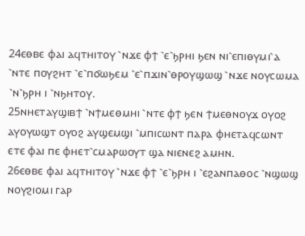24ⲉⲑⲃⲉ ⲫⲁⲓ ⲁϥⲧⲏⲓⲧⲟⲩ ⳿ⲛϫⲉ ⲫϯ ⳿ⲉ⳿ϧⲣⲏⲓ ϧⲉⲛ ⲛⲓ⳿ⲉⲡⲓⲑⲩⲙⲓ⳿ⲁ ⳿ⲛⲧⲉ ⲡⲟⲩϩⲏⲧ ⳿ⲉ⳿ⲡϭⲱϧⲉⲙ ⳿ⲉ⳿ⲡϫⲓⲛ⳿ⲑⲣⲟⲩϣⲱϣ ⳿ⲛϫⲉ ⲛⲟⲩⲥⲱⲙⲁ ⳿ⲛ⳿ϧⲣⲏ ⲓ ⳿ⲛϧⲏⲧⲟⲩ.
25ⲛⲏⲉⲧⲁⲩϣⲓⲃϯ ⳿ⲛϯⲙⲉⲑⲙⲏⲓ ⳿ⲛⲧⲉ ⲫϯ ϧⲉⲛ ϯⲙⲉⲑⲛⲟⲩϫ ⲟⲩⲟϩ ⲁⲩⲟⲩⲱϣⲧ ⲟⲩⲟϩ ⲁⲩϣⲉⲙϣⲓ ⳿ⲙⲡⲓⲥⲱⲛⲧ ⲡⲁⲣⲁ ⲫⲏⲉⲧⲁϥⲥⲱⲛⲧ ⲉⲧⲉ ⲫⲁⲓ ⲡⲉ ⲫⲏⲉⲧ⳿ⲥⲙⲁⲣⲱⲟⲩⲧ ϣⲁ ⲛⲓⲉⲛⲉϩ ⲁⲙⲏⲛ.
26ⲉⲑⲃⲉ ⲫⲁⲓ ⲁϥⲧⲏⲓⲧⲟⲩ ⳿ⲛϫⲉ ⲫϯ ⳿ⲉ⳿ϧⲣⲏ ⲓ ⳿ⲉϩⲁⲛⲡⲁⲑⲟⲥ ⳿ⲛϣⲱϣ ⲛⲟⲩϩⲓⲟⲙⲓ ⲅⲁⲣ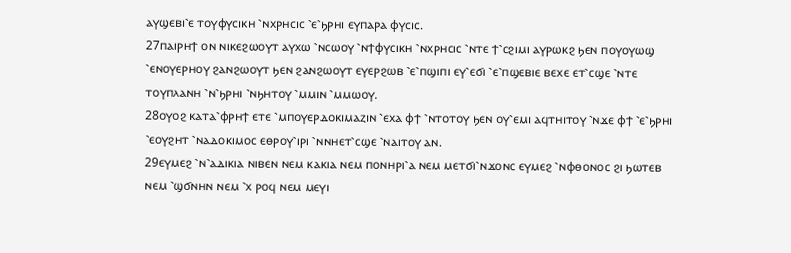ⲁⲩϣⲉⲃⲓ⳿ⲉ ⲧⲟⲩⲫⲩⲥⲓⲕⲏ ⳿ⲛⲭⲣⲏⲥⲓⲥ ⳿ⲉ⳿ϧⲣⲏⲓ ⲉⲩⲡⲁⲣⲁ ⲫⲩⲥⲓⲥ.
27ⲡⲁⲓⲣⲏϯ ⲟⲛ ⲛⲓⲕⲉϩⲱⲟⲩⲧ ⲁⲩⲭⲱ ⳿ⲛⲥⲱⲟⲩ ⳿ⲛϯⲫⲩⲥⲓⲕⲏ ⳿ⲛⲭⲣⲏⲥⲓⲥ ⳿ⲛⲧⲉ ϯ⳿ⲥϩⲓⲙⲓ ⲁⲩⲣⲱⲕϩ ϧⲉⲛ ⲡⲟⲩⲟⲩⲱϣ ⳿ⲉⲛⲟⲩⲉⲣⲏⲟⲩ ϩⲁⲛϩⲱⲟⲩⲧ ϧⲉⲛ ϩⲁⲛϩⲱⲟⲩⲧ ⲉⲩⲉⲣϩⲱⲃ ⳿ⲉ⳿ⲡϣⲓⲡⲓ ⲉⲩ⳿ⲉϭⲓ ⳿ⲉ⳿ⲡϣⲉⲃⲓⲉ ⲃⲉⲭⲉ ⲉⲧ⳿ⲥϣⲉ ⳿ⲛⲧⲉ ⲧⲟⲩⲡⲗⲁⲛⲏ ⳿ⲛ⳿ϧⲣⲏⲓ ⳿ⲛϧⲏⲧⲟⲩ ⳿ⲙⲙⲓⲛ ⳿ⲙⲙⲱⲟⲩ.
28ⲟⲩⲟϩ ⲕⲁⲧⲁ⳿ⲫⲣⲏϯ ⲉⲧⲉ ⳿ⲙⲡⲟⲩⲉⲣⲇⲟⲕⲓⲙⲁⲍⲓⲛ ⳿ⲉⲭⲁ ⲫϯ ⳿ⲛⲧⲟⲧⲟⲩ ϧⲉⲛ ⲟⲩ⳿ⲉⲙⲓ ⲁϥⲧⲏⲓⲧⲟⲩ ⳿ⲛϫⲉ ⲫϯ ⳿ⲉ⳿ϧⲣⲏⲓ ⳿ⲉⲟⲩϩⲏⲧ ⳿ⲛⲁⲇⲟⲕⲓⲙⲟⲥ ⲉⲑⲣⲟⲩ⳿ⲓⲣⲓ ⳿ⲛⲛⲏⲉⲧ⳿ⲥϣⲉ ⳿ⲛⲁⲓⲧⲟⲩ ⲁⲛ.
29ⲉⲩⲙⲉϩ ⳿ⲛ⳿ⲁⲇⲓⲕⲓⲁ ⲛⲓⲃⲉⲛ ⲛⲉⲙ ⲕⲁⲕⲓⲁ ⲛⲉⲙ ⲡⲟⲛⲏⲣⲓ⳿ⲁ ⲛⲉⲙ ⲙⲉⲧϭⲓ⳿ⲛϫⲟⲛⲥ ⲉⲩⲙⲉϩ ⳿ⲛⲫⲑⲟⲛⲟⲥ ϩⲓ ϧⲱⲧⲉⲃ ⲛⲉⲙ ⳿ϣϭⲛⲏⲛ ⲛⲉⲙ ⳿ⲭ ⲣⲟϥ ⲛⲉⲙ ⲙⲉⲩⲓ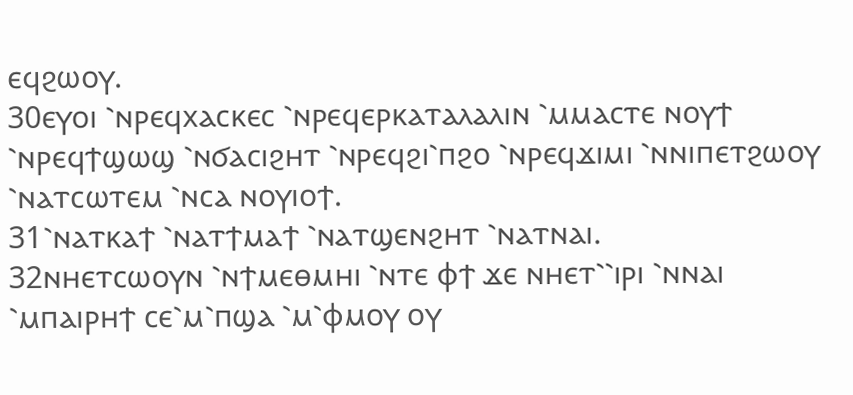ⲉϥϩⲱⲟⲩ.
30ⲉⲩⲟⲓ ⳿ⲛⲣⲉϥⲭⲁⲥⲕⲉⲥ ⳿ⲛⲣⲉϥⲉⲣⲕⲁⲧⲁⲗⲁⲗⲓⲛ ⳿ⲙⲙⲁⲥⲧⲉ ⲛⲟⲩϯ ⳿ⲛⲣⲉϥϯϣⲱϣ ⳿ⲛϭⲁⲥⲓϩⲏⲧ ⳿ⲛⲣⲉϥϩⲓ⳿ⲡϩⲟ ⳿ⲛⲣⲉϥϫⲓⲙⲓ ⳿ⲛⲛⲓⲡⲉⲧϩⲱⲟⲩ ⳿ⲛⲁⲧⲥⲱⲧⲉⲙ ⳿ⲛⲥⲁ ⲛⲟⲩⲓⲟϯ.
31⳿ⲛⲁⲧⲕⲁϯ ⳿ⲛⲁⲧϯⲙⲁϯ ⳿ⲛⲁⲧϣⲉⲛϩⲏⲧ ⳿ⲛⲁⲧⲛⲁⲓ.
32ⲛⲏⲉⲧⲥⲱⲟⲩⲛ ⳿ⲛϯⲙⲉⲑⲙⲏⲓ ⳿ⲛⲧⲉ ⲫϯ ϫⲉ ⲛⲏⲉⲧ⳿⳿ⲓⲣⲓ ⳿ⲛⲛⲁⲓ ⳿ⲙⲡⲁⲓⲣⲏϯ ⲥⲉ⳿ⲙ⳿ⲡϣⲁ ⳿ⲙ⳿ⲫⲙⲟⲩ ⲟⲩ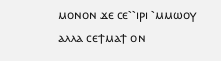ⲙⲟⲛⲟⲛ ϫⲉ ⲥⲉ⳿⳿ⲓⲣⲓ ⳿ⲙⲙⲱⲟⲩ ⲁⲗⲗⲁ ⲥⲉϯⲙⲁϯ ⲟⲛ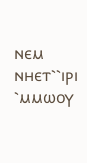ⲛⲉⲙ ⲛⲏⲉⲧ⳿⳿ⲓⲣⲓ ⳿ⲙⲙⲱⲟⲩ